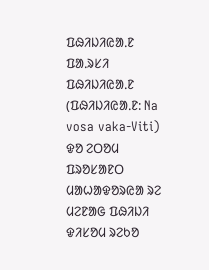ᱯᱷᱤᱡᱤᱭᱟᱹᱱ ᱯᱟᱹᱨᱥᱤ
ᱯᱷᱤᱡᱤᱭᱟᱹᱱ (ᱯᱷᱤᱡᱤᱭᱟᱹᱱ: Na vosa vaka-Viti) ᱫᱚ ᱮᱛᱚᱢ ᱯᱨᱚᱥᱟᱱᱛ ᱢᱟᱦᱟᱫᱚᱨᱭᱟ ᱨᱮ ᱢᱮᱱᱟᱜ ᱯᱷᱤᱡᱤ ᱫᱤᱥᱚᱢ ᱨᱮᱠᱚ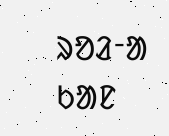ᱨᱚᱲᱼᱟ ᱠᱟᱱ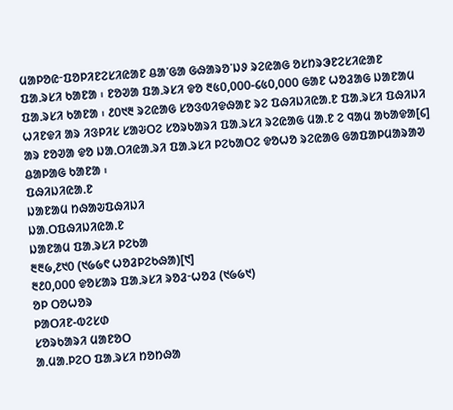ᱢᱟᱞᱚᱭᱼᱯᱚᱞᱤᱱᱮᱥᱤᱭᱟᱱ ᱪᱟᱸᱜᱟ ᱜᱷᱟᱨᱚᱸᱡᱽ ᱨᱮᱭᱟᱜ ᱚᱥᱴᱨᱳᱱᱮᱥᱤᱭᱟᱱ ᱯᱟᱹᱨᱥᱤ ᱠᱟᱱᱟ ᱾ ᱱᱚᱣᱟ ᱯᱟᱹᱨᱥᱤ ᱫᱚ ᱓᱕᱐,᱐᱐᱐-᱔᱕᱐,᱐᱐᱐ ᱜᱟᱱ ᱦᱚᱲᱟᱜ ᱡᱟᱱᱟᱢ ᱯᱟᱹᱨᱥᱤ ᱠᱟᱱᱟ ᱾ ᱒᱐᱑᱓ ᱨᱮᱭᱟᱜ ᱥᱚᱝᱵᱤᱫᱷᱟᱱ ᱨᱮ ᱯᱷᱤᱡᱤᱭᱟᱹᱱ ᱯᱟᱹᱨᱥᱤ ᱯᱷᱤᱡᱤ ᱦᱤᱱᱫᱤ ᱟᱨ ᱤᱝᱞᱤᱥ ᱥᱟᱶᱛᱮ ᱥᱚᱨᱠᱟᱨᱤ ᱯᱟᱹᱨᱥᱤ ᱨᱮᱭᱟᱜ ᱢᱟᱹᱱ ᱮ ᱧᱟᱢ ᱟᱠᱟᱫᱟ[᱔] ᱟᱨ ᱱᱚᱣᱟ ᱫᱚ ᱡᱟᱹᱛᱤᱭᱟᱹᱨᱤ ᱯᱟᱹᱨᱥᱤ ᱞᱮᱠᱟᱛᱮ ᱫᱚᱦᱚ ᱨᱮᱭᱟᱜ ᱜᱟᱯᱟᱞᱢᱟᱨᱟᱣ ᱪᱟᱞᱟᱜ ᱠᱟᱱᱟ ᱾
ᱯᱷᱤᱡᱤᱭᱟᱹᱱ
ᱡᱟᱱᱟᱢ ᱴᱷᱟᱶᱯᱷᱤᱡᱤ
ᱡᱟᱹᱛᱯᱷᱤᱡᱤᱭᱟᱹᱱ
ᱡᱟᱱᱟᱢ ᱯᱟᱹᱨᱥᱤ ᱞᱮᱠᱟ
᱓᱓᱙,᱒᱑᱐ (᱑᱙᱙᱖ ᱦᱚᱲᱞᱮᱠᱷᱟ)[᱑]
᱓᱒᱐,᱐᱐᱐ ᱫᱚᱥᱟᱨ ᱯᱟᱹᱨᱥᱤ ᱨᱚᱲᱼᱦᱚᱲ (᱑᱙᱙᱑)
ᱚᱞ ᱛᱚᱦᱚᱨ
ᱞᱟᱛᱤᱱ-ᱵᱮᱥᱰ
ᱥᱚᱨᱠᱟᱨᱤ ᱢᱟᱱᱚᱛ
ᱟᱹᱢᱟᱹᱞᱮᱛ ᱯᱟᱹᱨᱥᱤ ᱴᱚᱴᱷᱟ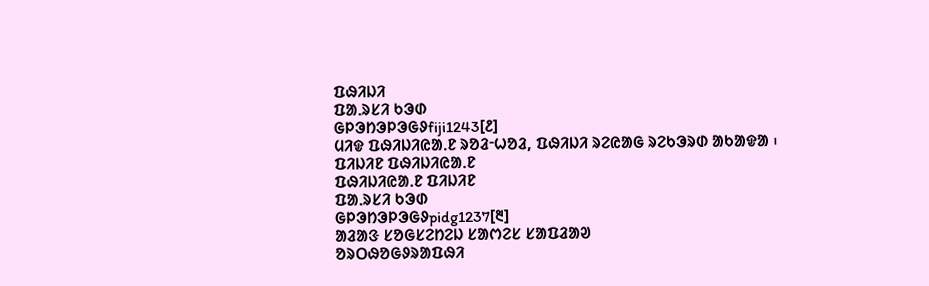ᱯᱷᱤᱡᱤ
ᱯᱟᱹᱨᱥᱤ ᱠᱳᱰ
ᱜᱞᱳᱴᱳᱞᱳᱜᱽfiji1243[᱒]
ᱢᱤᱫ ᱯᱷᱤᱡᱤᱭᱟᱹᱱ ᱨᱚᱲᱼᱦᱚᱲ, ᱯᱷᱤᱡᱤ ᱨᱮᱭᱟᱜ ᱨᱮᱠᱳᱨᱰ ᱟᱠᱟᱫᱟ ᱾
ᱯᱤᱡᱤᱱ ᱯᱷᱤᱡᱤᱭᱟᱹᱱ
ᱯᱷᱤᱡᱤᱭᱟᱹᱱ ᱯᱤᱡᱤᱱ
ᱯᱟᱹᱨᱥᱤ ᱠᱳᱰ
ᱜᱞᱳᱴᱳᱞᱳᱜᱽpidg1237[᱓]
ᱟᱲᱟᱝ ᱥᱚᱜᱥᱮᱴᱮᱡ ᱥᱟᱬᱮᱥ ᱥᱟᱯᱲᱟᱣ
ᱚᱨᱛᱷᱚᱜᱽᱨᱟᱯᱷᱤ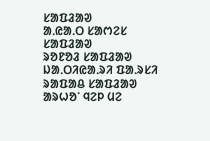ᱥᱟᱯᱲᱟᱣ
ᱟᱹᱭᱟᱹᱛ ᱥᱟᱬᱮᱥ ᱥᱟᱯᱲᱟᱣ
ᱨᱚᱱᱚᱲ ᱥᱟᱯᱲᱟᱣ
ᱡᱟᱹᱛᱤᱭᱟᱹᱨᱤ ᱯᱟᱹᱨᱥᱤ ᱨᱟᱯᱟᱪ ᱥᱟᱯᱲᱟᱣ
ᱟᱨᱦᱚᱸ ᱧᱮᱞ ᱢᱮ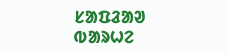ᱥᱟᱯᱲᱟᱣ
ᱵᱟᱨᱦᱮ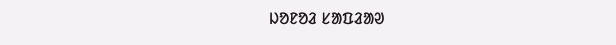ᱡᱚᱱᱚᱲ ᱥᱟᱯᱲᱟᱣ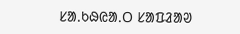ᱥᱟᱹᱠᱷᱭᱟᱹᱛ ᱥᱟᱯᱲᱟᱣ